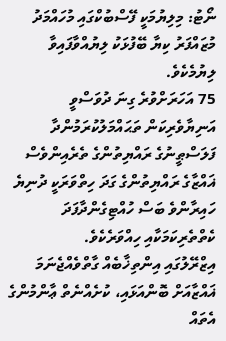ނޯޓު: މިލިޔުމަކީ ފޭސްބުކްގައި މުހައްމަދު މުޒައްފަރު ކިޔާ ބޭފުޅަކު ލިޔުއްވާފައިވާ ލިޔުމެކެވެ.
75 އަހަރަށްވުރެ ގިނަ ދުވަސްވީ އަނިޔާވެރިކަން ތަޙައްމަލުކުރަމުންދާ ފަލަސްޠީނުގެ ރައްޔިތުންގެ ތެރެއިންވެސް ޣައްޒާގެ ރައްޔިތުންގެ ގަދަ ހިތްވަރަކީ ދުނިޔެ ހައިރާންވެ ބަސް ހުއްޓިގެންދާފަދަ ކެތްތެރިކަމަކާއި ހިއްވަރެކެވެ.
އިޒްރޭލުގައި އިންތިޚާބެއް ގާތްވެއްޖެނަމަ ޣައްޒާއަށް ބޮންއަޅައި، ކުށެއްނެތް ޢާންމުންގެ އެތައް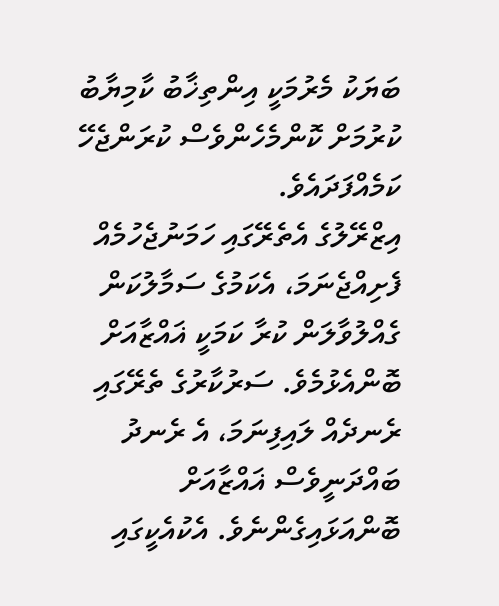ބަޔަކު މެރުމަކީ އިންތިޚާބު ކާމިޔާބު ކުރުމަށް ކޮންމެހެންވެސް ކުރަންޖެހޭ ކަމެއްފަދައެވެ.
އިޒްރޭލުގެ އެތެރޭގައި ހަމަނުޖެހުމެއް ފެށިއްޖެނަމަ، އެކަމުގެ ސަމާލުކަން ގެއްލުވާލަން ކުރާ ކަމަކީ ޣައްޒާއަށް ބޮންއެޅުމެވެ. ސަރުކާރުގެ ތެރޭގައި ރެނދެއް ލައިފިނަމަ، އެ ރެނދު ބައްދަނީވެސް ޣައްޒާއަށް ބޮންއަޅައިގެންނެވެ. އެކުއެކީގައި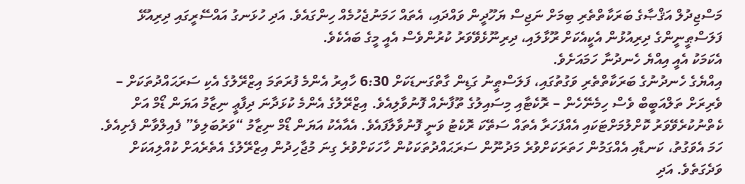މަސްޖިދުލް އަޤްޞާގެ ބަރަކާތްތެރި ބިމަށް ނަޖިސް ޔަހޫދީން ވައްދައި، އެތައް ހަމަނުޖެހުމެއް ހިންގައެވެ. އަދި ހުޅަނގު އައްސޭރީގައި ދިރިއުޅޭ ފަލަސްޠީނީންގެ ދިރިއުޅުން އެކީއެކަށް ރޫޅާލައި، ދިރިނޫޅެވޭވަރު ކުރުންވެސް އެއީ މީގެ ބައެކެވެ.
އެކަމަކު އެއީ އިއްޔެ ހެނދުނާ ހަމައަށެވެ.
އިއްޔެގެ ހެނދުނުގެ ބަރަކާތްތެރި ވަގުތުގައި، ފަލަސްޠީނު ގަޑިން ގާތްގަނޑަކަށް 6:30 ހާއިރު އެންމެ ފުރަތަމަ އިޒްރޭލުގެ އެކި ސަރަޙައްދުތަކަށް – ވެރިރަށް ތަލްއަބީބް ވެސް ހިމެނޭހެން – ރޮކެޓާއި މިސައިލުގެ ތޫފާނެއް ފޮނުވާލިއެވެ. އިޒްރޭލުގެ އެންމެ ކުޅަދާނަ ދިފާޢީ ނިޒާމު އަޔަން ޑޯމް އަށް ކެތްނުކުރެވޭވަރު ކޮށްލުމަށްޓަކައި އެއްފަހަރާ އެތައް ސަތޭކަ ރޮކެޓު ވަނީ ފޮނުވާލާފައެވެ. އެއާއެކު އަޔަން ޑޯމް ނިޒާމު “ވަރުބަލިވެ” ފެއިލްވާން ފެށިއެވެ.
ހަމަ އެވަގުތު، ކަނޑާއި އެއްގަމުން ހަތަރަކަށްވުރެ މަދުނޫން ސަރަޙައްދުތަކަކުން ހާހަކަށްވުރެ ގިނަ މުޖާހިދުން އިޒްރޭލުގެ އެތެރެއަށް ކުއްލިއަކަށް ވަދެގަތެވެ. އަދި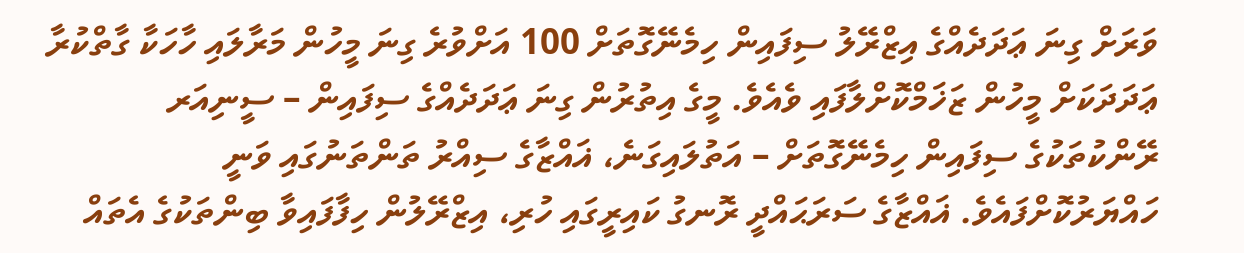ވަރަށް ގިނަ ޢަދަދެއްގެ އިޒްރޭލު ސިފައިން ހިމެނޭގޮތަށް 100 އަށްވުރެ ގިނަ މީހުން މަރާލައި ހާހަކާ ގާތްކުރާ ޢަދަދަކަށް މީހުން ޒަޚަމްކޮށްލާފައި ވެއެވެ. މީގެ އިތުރުން ގިނަ ޢަދަދެއްގެ ސިފައިން – ސީނިއަރ ރޭންކުތަކުގެ ސިފައިން ހިމެނޭގޮތަށް – އަތުލައިގަނެ، ޣައްޒާގެ ސިއްރު ތަންތަނުގައި ވަނީ ހައްޔަރުކޮށްފައެވެ. ޣައްޒާގެ ސަރަޙައްދީ ރޮނގު ކައިރީގައި ހުރި، އިޒްރޭލުން ހިފާފައިވާ ބިންތަކުގެ އެތައް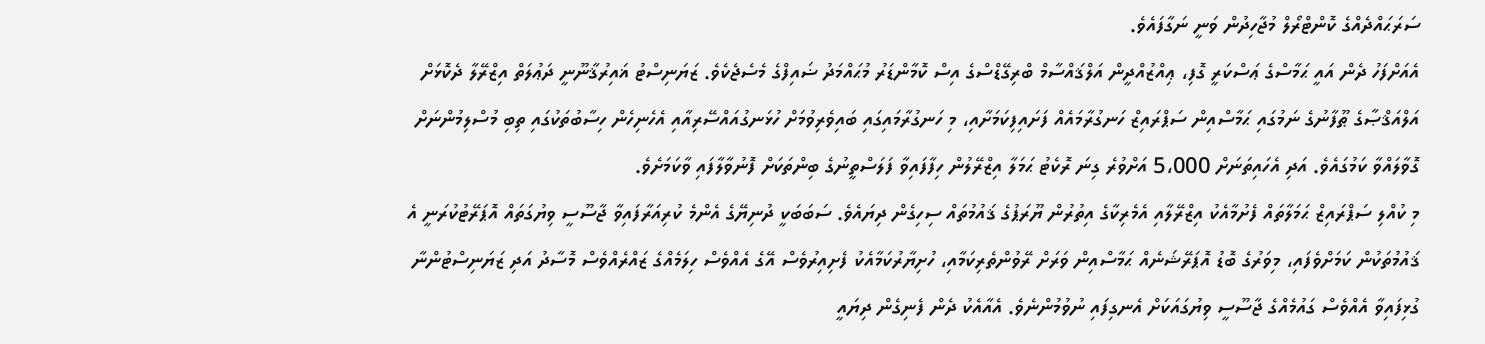ސަރަޙައްދެއްގެ ކޮންޓްރޯލް މުޖާހިދުން ވަނީ ނަގާފައެވެ.
އެއަށްފަހު ދެން އައީ ޙަމާސްގެ ޢަސްކަރީ ގޮފި، ޢިއްޒުއްދީން އަލްޤައްސާމް ބްރިގޭޑްސްގެ އިސް ކޮމާންޑަރު މުޙައްމަދު ޟައިފްގެ މެސެޖެކެވެ. ޒަޔަނިސްޓު ޣައިރުޤާނޫނީ ދަޢުލަތް އިޒްރޭލާ ދެކޮޅަށް އަލްއަޤްޞާގެ ޠޫފާނުގެ ނަމުގައި ޙަމާސްއިން ސަޕްރައިޒް ހަނގުރާމައެއް ފަށައިފިކަމަށާއި، މި ހަނގުރާމައިގައި ބައިވެރިވުމަށް ހުޅަނގުއައްސޭރިއާއި އެހެނިހެން ހިސާބުތަކުގައި ތިބި މުސްލިމުންނަށް ގޮވާލައްވާ ކަމުގައެވެ. އަދި އެހައިތަނަށް 5،000 އަށްވުރެ ގިނަ ރޮކެޓު ޙަމަލާ އިޒްރޭލުން ހިފާފައިވާ ފަލަސްތީނުގެ ބިންތަކަށް ފޮނުވާލާފައި ވާކަމަށެވެ.
މި ކުއްލި ސަޕްރައިޒް ޙަމަލާތައް ފެށުމާއެކު އިޒްރޭލާއި އެމެރިކާގެ އިތުރުން ޔޫރަޕުގެ ޤައުމުތައް ސިހިގެން ދިޔައެވެ. ސަބަބަކީ ދުނިޔޭގެ އެންމެ ކުރިއަރާފައިވާ ޖާސޫސީ ވިޔުގަތައް އޮޕަރޭޓުކުރަނީ އެ ޤައުމުތަކުން ކަމަށްވެފައި، މިވަރުގެ ބޮޑު އޮޕަރޭޝަނެއް ޙަމާސްއިން ވަރަށް ރޭވުންތެރިކަމާއި، ހުށިޔާރުކަމާއެކު ފެށިއިރުވެސް އޭގެ އެއްވެސް ހިލަމެއްގެ ޒައްރެއްވެސް މޮސާދު އަދި ޒަޔަނިސްޓުންނާ ގުޅިފައިވާ އެއްވެސް ގައުމެއްގެ ޖާސޫސީ ވިޔުގައަކަށް އެނގިފައި ނުވުމުންނެވެ. އެއާއެކު ދެން ފެނިގެން ދިޔައީ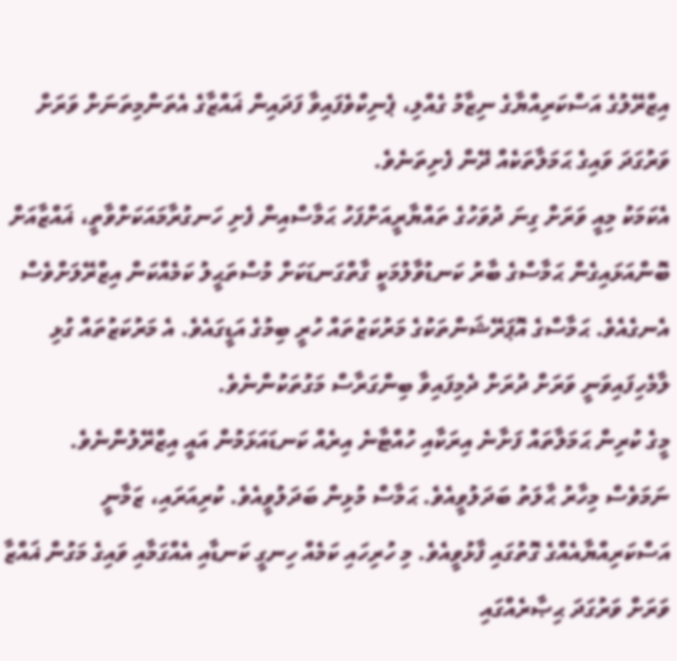އިޒްރޭލުގެ އަސްކަރިއްޔާގެ ނިޒާމު ގެއްލި، ޕެނިކްވެފައިވާ ފަދައިން ޣައްޒާގެ އެތަންމިތަނަށް ވަރަށް ވަރުގަދަ ވައިގެ ޙަމަލާތަކެއް ދޭން ފެށިތަނެވެ.
އެކަމަކު މިއީ ވަރަށް ގިނަ ދުވަހުގެ ތައްޔާރީއަށްފަހު ޙަމާސްއިން ފެށި ހަނގުރާމައަކަށްވާތީ، ޣައްޒާއަށް ބޮންއަޅައިގެން ޙަމާސްގެ ބާރު ކަނޑުވާލުމަކީ ގާތްގަނޑަކަށް މުސްތަޙީލު ކަމެއްކަން އިޒްރޭލަށްވެސް އެނގެއެވެ. ޙަމާސްގެ އޮޕަރޭޝަންތަކުގެ މަރުކަޒުތައް ހުރީ ބިމުގެ އަޑީގައެވެ. އެ މަރުކަޒުތައް ގުޅި ލާމެހިފައިވަނީ ވަރަށް ދުރަށް ދެމިފައިވާ ބިންގަރާސް މަގުތަކުންނެވެ.
މީގެ ކުރިން ޙަމަލާތައް ފަށާނެ އިރަކާއި ހުއްޓާނެ އިރެއް ކަނޑައަޅަމުން އައީ އިޒްރޭލުންނެވެ. ނަމަވެސް މިހާރު ޙާލަތު ބަދަލުވީއެވެ. ޙަމާސް މުޅިން ބަދަލުވީއެވެ. ކުރިއަރައި، ޒަމާނީ އަސްކަރިއްޔާއެއްގެ ގޮތުގައި ފާޅުވީއެވެ. މި ހުރިހައި ކަމެއް ހިނގީ ކަނޑާއި އެއްގަމާއި ވައިގެ މަގުން ޣައްޒާ ވަރަށް ވަރުގަދަ ޙިޞާރެއްގައި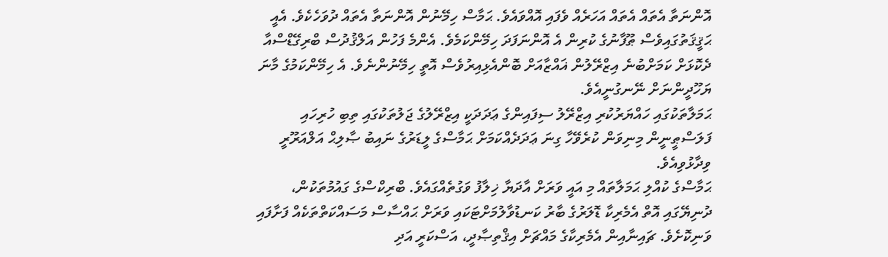އޮންނަތާ އެތައް އެތައް އަހަރެއް ވެފައި އޮއްވައެވެ. ޙަމާސް ހިމޭނުން އޮންނަތާ އެތައް ދުވަހެކެވެ. އެއީ ޙަޤީޤަތުގައިވެސް ޠޫފާނުގެ ކުރިން އެ އޮންނަފަދަ ހިމޭންކަމެވެ. އެންމެ ފަހުން އަލްޤުދުސް ބްރިގޭޑްސްއާ ދެކޮޅަށް ކަމަށްބުނެ އިޒްރޭލުން ޣައްޒާއަށް ބޮންއެޅިއިރުވެސް އޮތީ ހިމޭނުންނެވެ. އެ ހިމޭންކަމުގެ މާނަ ޔަހޫދީންނަށް ނޭނގުނީއެވެ.
ޙަމަލާތަކުގައި ހައްޔަރުކުރި އިޒްރޭލު ސިފައިންގެ ޢަދަދަކީ އިޒްރޭލުގެ ޖަލުތަކުގައި ތިބި ހުރިހައި ފަލަސްޠީނީން މިނިވަން ކުރެވޭހާ ގިނަ ޢަދަދެއްކަމަށް ޙަމާސްގެ ލީޑަރުގެ ނައިބު ޞާލިޙް އަލްއަރޫރީ ވިދާޅުވިއެވެ.
ޙަމާސްގެ ކުއްލި ޙަމަލާތައް މި އައީ ވަރަށް އާދަޔާ ޚިލާފު ވަގުތެއްގައެވެ. ބްރިކްސްގެ ގައުމުތަކުން، ދުނިޔޭގައި އޮތް އެމެރިކާ ޑޮލަރުގެ ބާރު ކަނޑުވާލުމަށްޓަކައި ވަރަށް ޙައްސާސް މަސައްކަތްތަކެއް ފަށާފައި ވަނިކޮށެވެ. ޗައިނާއިން އެމެރިކާގެ މައްޗަށް އިޤްތިޞާދީ، އަސްކަރީ އަދި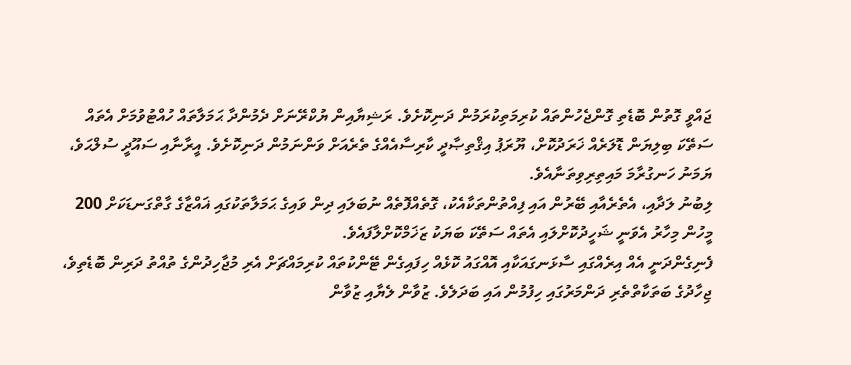ޖައްވީ ގޮތުން ބޮޑެތި ގޮންޖެހުންތައް ކުރިމަތިކުރަމުން ދަނިކޮށެވެ. ރަޝިޔާއިން ޔުކްރޭނަށް ދެމުންދާ ޙަމަލާތައް ހުއްޓުވުމަށް އެތައް ސަތޭކަ ބިލިޔަން ޑޮލަރެއް ޚަރަދުކޮށް، ޔޫރަޕު އިޤްތިޞާދީ ކާރިސާއެއްގެ ތެރެއަށް ވަންނަމުން ދަނިކޮށެވެ. އީރާނާއި ސައޫދީ ސުލްޙަވެ، ޔަމަނު ހަނގުރާމަ މައިތިރިވިތަނާއެވެ.
ލިބުނު ލަދާއި، އެތެރެއާއި ބޭރުން އައި ފިއްތުންތަކާއެކު، ގޮތެއްފޮތެއް ނުބަލައި ދިން ވައިގެ ޙަމަލާތަކުގައި ޣައްޒާގެ ގާތްގަނޑަކަށް 200 މީހުން މިހާރު އެވަނީ ޝަހީދުކޮށްލައި އެތައް ސަތޭކަ ބަޔަކު ޒަޚަމްކޮށްލާފައެވެ.
ފެނިގެންދަނީ އެއް އިރެއްގައި ސާޅަނގައަކާއި އޮއްގައު ކޮޅެއް ހިފައިގެން ޓޭންކުތައް ކުރިމައްޗަށް އެރި މުޖާހިދުންގެ ތުއްތު ދަރިން ބޮޑެތިވެ، ޖިހާދުގެ ބަތަކާތްތެރި ދަންމަރުގައި ހިފުމުން އައި ބަދަލެވެ. ޒުވާން ލެޔާއި ޒުވާން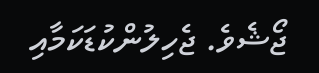ޖޯޝެވެ. ޖެހިލުންކުޑަކަމާއި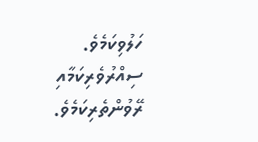ހަލުވިކަމެވެ. ސިއްރުވެރިކަމާއި ރޭވުންތެރިކަމެވެ.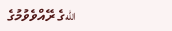اللهގެ ރޭއްވެވުމުގެ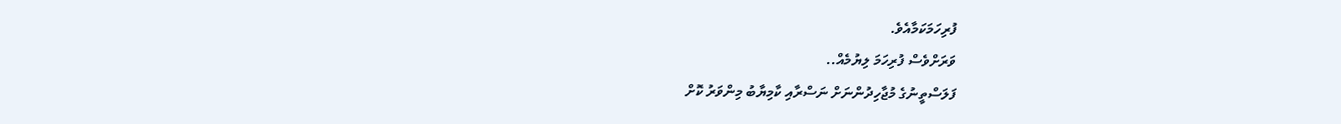ފުރިހަމަކަމާއެވެ.
ވަރަށްވެސް ފުރިހަމަ ލިޔުމެއް..
ފަލަސްތީނުގެ މުޖާހިދުންނަށް ނަސްރާއި ކާމިޔާބު މިންވަރު ކޮށް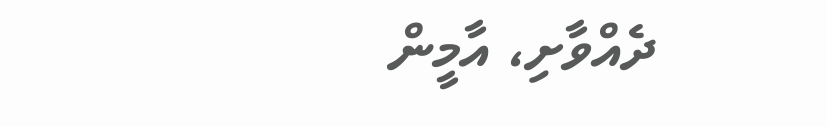ދެއްވާށި، އާމީން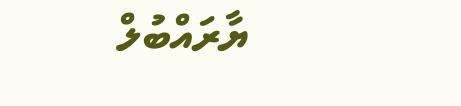ޔާރައްބުލް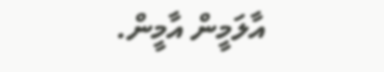އާލަމީން އާމީން.